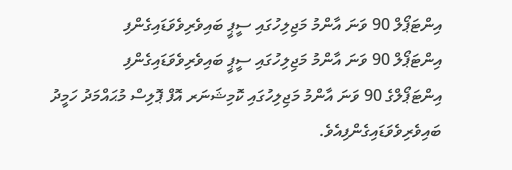އިންޓަޕޯލް 90 ވަނަ އާންމު މަޖިލިހުގައި ސީޕީ ބައިވެރިވެވަޑައިގެންފި
އިންޓަޕޯލް 90 ވަނަ އާންމު މަޖިލިހުގައި ސީޕީ ބައިވެރިވެވަޑައިގެންފި
އިންޓަޕޯލްގެ 90 ވަނަ އާންމު މަޖިލިހުގައި ކޮމިޝަނަރ އޮފް ޕޮލިސް މުޙައްމަދު ހަމީދު ބައިވެރިވެވަޑައިގެންފިއެވެ.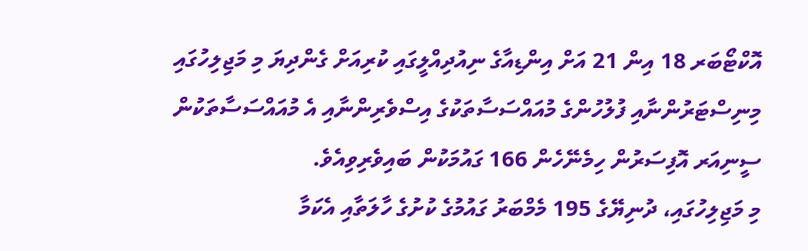އޮކްޓޯބަރ 18 އިން 21 އަށް އިންޑިއާގެ ނިއުދިއްލީގައި ކުރިއަށް ގެންދިޔަ މި މަޖިލިހުގައި މިނިސްޓަރުންނާއި ފުލުހުންގެ މުއައްސަސާތަކުގެ އިސްވެރިންނާއި އެ މުއައްސަސާތަކުން ސީނިއަރ އޮފިސަރުން ހިމެނޭހެން 166 ގައުމަކުން ބައިވެރިވިއެވެ.
މި މަޖިލިހުގައި، ދުނިޔޭގެ 195 މެމްބަރު ގައުމުގެ ކުށުގެ ހާލަތާއި އެކަމާ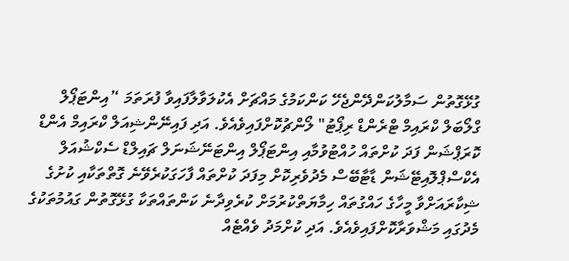ގުޅޭގޮތުން ސަމާލުކަންދޭންޖެހޭ ކަންކަމުގެ މައްޗަށް އެކުލަވާލާފައިވާ ފުރަތަމަ ‘’އިންޓަޕޯލް ގްލޯބަލް ކްރައިމް ޓްރެންޑް ރިޕޯޓު" ލޯންޗުކޮށްފައިވެއެވެ. އަދި ފައިނޭންޝިއަލް ކްރައިމް އެންޑް ކޮރަޕްޝަން ފަދަ ކުށްތައް ހުއްޓުވުމާއި އިންޓަޕޯލް އިންޓަނޭޝަނަލް ޗައިލްޑް ސެކްޝުއަލް އެކްސްޕްލޮއިޓޭޝަން ޑާޓާބޭސް މެދުވެރިކޮށް މިފަދަ ކުށްތައް ފާހަގަކުރެވޭނެ ގޮތްތަކާއި ކުށުގެ ޝިކާރައަށްވާ މީހާގެ ހައްގުތައް ހިމާޔަތްކުރުމަށް ކުރެވިދާނެ ކަންތައްތަކާ ގުޅޭގޮތުން ގައުމުތަކުގެ މެދުގައި މަޝްވަރާކޮށްފައިވެއެވެ. އަދި ކުށްމަދު ވެއްޓެއް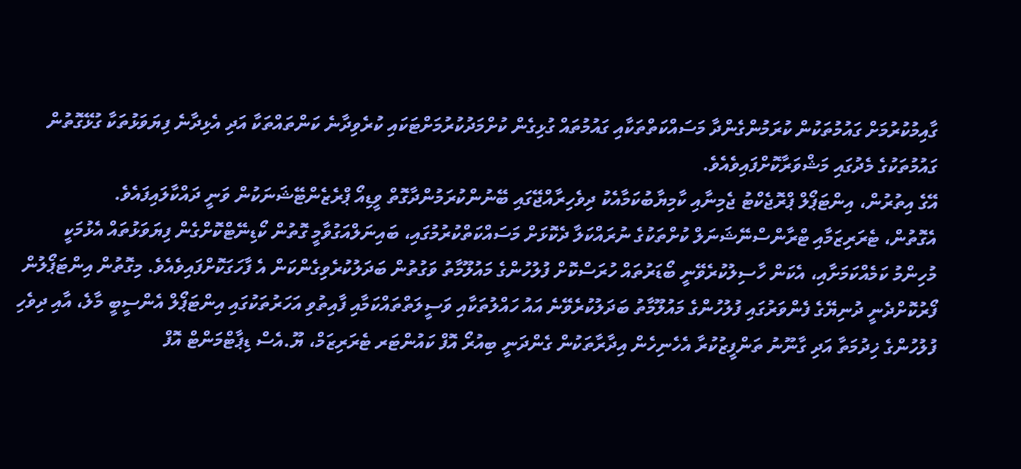ގާއިމުކުރުމަށް ގައުމުތަކުން ކުރަމުންގެންދާ މަސައްކަތްތަކާއި ގައުމުތައް ގުޅިގެން ކުށްމަދުކުރުމަށްޓަކައި ކުރެވިދާނެ ކަންތައްތަކާ އަދި އެޅިދާނެ ފިޔަވަޅުތަކާ ގުޅޭގޮތުން ގައުމުތަކުގެ މެދުގައި މަޝްވަރާކޮށްފައިވެއެވެ.
އޭގެ އިތުރުން، އިންޓަޕޯލް ޕްރޮޖެކްޓު ޖެމިނާއި ކާމިޔާބުކަމާއެކު ދިވެހިރާއްޖޭގައި ބޭނުންކުރަމުންދާގޮތް ވީޑިއޯ ޕްރެޒެންޓޭޝަނަކުން ވަނީ ދައްކާލައިފައެވެ.
އެގޮތުން، ޓެރަރިޒަމާއި ޓްރާންސްނޭޝަނަލް ކުށްތަކުގެ ނުރައްކަލާ ދެކޮޅަށް މަސައްކަތްކުރުމުގައި، ބައިނަލްއަގުވާމީ ގޮތުން ކޯޑިނޭޓްކޮށްގެން ފިޔަވަޅުތައް އެޅުމަކީ މުހިންމު ކަމެއްކަމަށާއި، އެކަން ހާސިލުކުރެވޭނީ ބޯޑަރުތައް ހުރަސްކޮށް ފުލުހުންގެ މައުލޫމާތު ވަގުތުން ބަދަލުކުރެވިގެންކަން އެ ފާހަގަކޮށްފައިވެއެވެ. މިގޮތުން އިންޓަޕޯލުން ފޯރުކޮށްދެނީ ދުނިޔޭގެ ފެންވަރުގައި ފުލުހުންގެ މައުލޫމާތު ބަދަލުކުރެވޭނެ އައު ހައްލުތަކާއި ވަސީލަތްތައްކަމާއި ފާއިތުވި އަހަރުތަކުގައި އިންޓަޕޯލް އެންސީބީ މާލެ، އާއި ދިވެހި ފުލުހުންގެ ޚިދުމަތާ އަދި ގާނޫނު ތަންފީޒުކުރާ އެހެނިހެން އިދާރާތަކުން ގެންދަނީ ބިއުރޯ އޮފް ކައުންޓަރ ޓެރަރިޒަމް، ޔޫ.އެސް ޑިޕާޓްމަންޓް އޮފް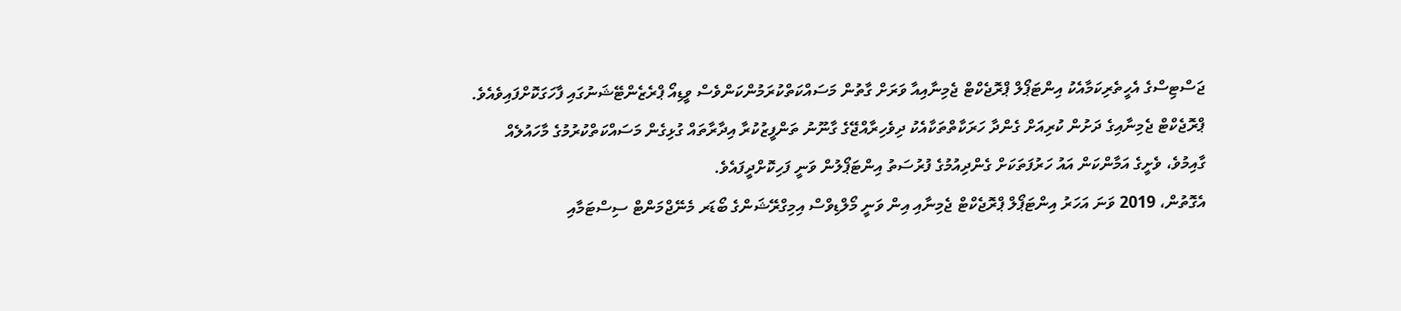ޖަސްޓިސްގެ އެހީތެރިކަމާއެކު އިންޓަޕޯލް ޕްރޮޖެކްޓް ޖެމިނާއިއާ ވަރަށް ގާތުން މަސައްކަތްކުރަމުންކަންވެސް ވީޑިއޯ ޕްރެޒެންޓޭޝަނުގައި ފާހަގަކޮށްފައިވެއެވެ.
ޕްރޮޖެކްޓް ޖެމިނާއިގެ ދަށުން ކުރިއަށް ގެންދާ ހަރަކާތްތަކާއެކު ދިވެހިރާއްޖޭގެ ގާނޫނު ތަންފީޒުކުރާ އިދާރާތައް ގުޅިގެން މަސައްކަތްކުރުމުގެ މާހައުލެއް ގާއިމުވެ، ވެށީގެ އަމާންކަން އައު ހަރުފަތަކަށް ގެންދިއުމުގެ ފުރުސަތު އިންޓަޕޯލުން ވަނީ ފަހިކޮށްދީފައެވެ.
އެގޮތުން، 2019 ވަނަ އަހަރު އިންޓަޕޯލް ޕްރޮޖެކްޓް ޖެމިނާއި އިން ވަނީ މޯލްޑިވްސް އިމިގްރޭޝަންގެ ބޯޑަރ މެނޭޖްމަންޓް ސިސްޓަމާއި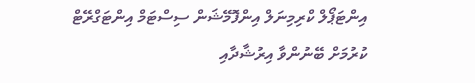އިންޓަޕޯލް ކްރިމިނަލް އިންފޮމޭޝަން ސިސްޓަމް އިންޓަގްރޭޓް ކުރުމަށް ބޭނުންވާ އިރުޝާދާއި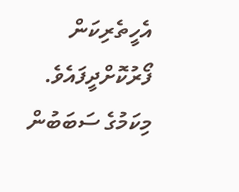އެހީތެރިކަން ފޯރުކޮށްދީފައެވެ. މިކަމުގެ ސަބަބުން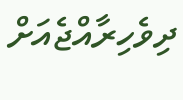ދިވެހިރާއްޖެއަށް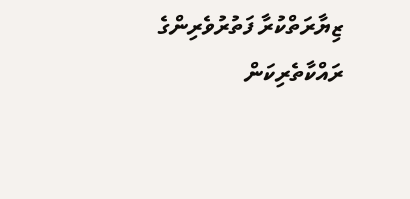ޒިޔާރަތްކުރާ ފަތުރުވެރިންގެ ރައްކާތެރިކަން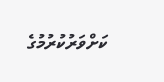ކަށްވަރުކުރުމުގެ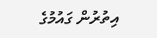އިތުރުން ގައުމުގެ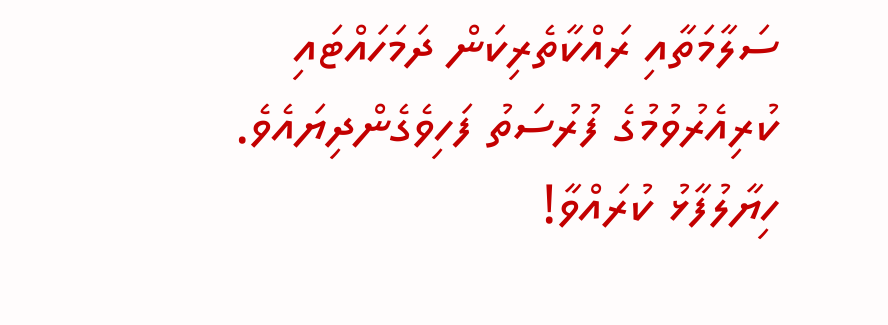ސަލާމަތާއި ރައްކާތެރިކަން ދަމަހައްޓައި ކުރިއެރުވުމުގެ ފުރުސަތު ފަހިވެގެންދިޔައެވެ.
ހިޔާލުފާޅު ކުރައްވާ!